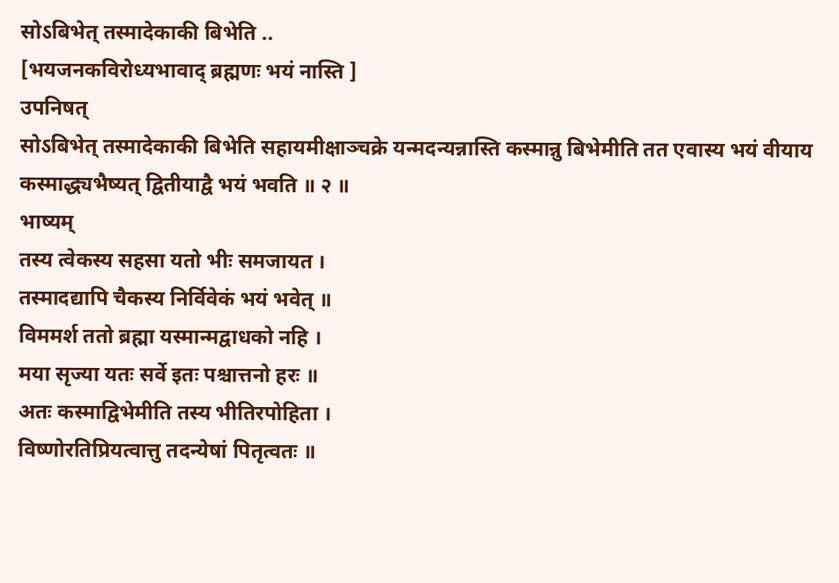सोऽबिभेत् तस्मादेकाकी बिभेति ..
[भयजनकविरोध्यभावाद् ब्रह्मणः भयं नास्ति ]
उपनिषत्
सोऽबिभेत् तस्मादेकाकी बिभेति सहायमीक्षाञ्चक्रे यन्मदन्यन्नास्ति कस्मान्नु बिभेमीति तत एवास्य भयं वीयाय कस्माद्ध्यभैष्यत् द्वितीयाद्वै भयं भवति ॥ २ ॥
भाष्यम्
तस्य त्वेकस्य सहसा यतो भीः समजायत ।
तस्मादद्यापि चैकस्य निर्विवेकं भयं भवेत् ॥
विममर्श ततो ब्रह्मा यस्मान्मद्वाधको नहि ।
मया सृज्या यतः सर्वे इतः पश्चात्तनो हरः ॥
अतः कस्माद्विभेमीति तस्य भीतिरपोहिता ।
विष्णोरतिप्रियत्वात्तु तदन्येषां पितृत्वतः ॥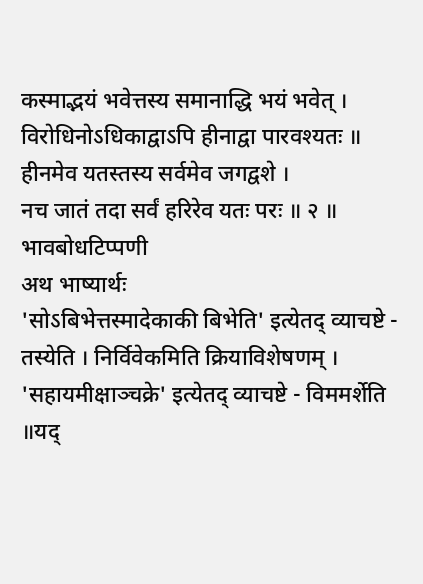कस्माद्भयं भवेत्तस्य समानाद्धि भयं भवेत् ।
विरोधिनोऽधिकाद्वाऽपि हीनाद्वा पारवश्यतः ॥
हीनमेव यतस्तस्य सर्वमेव जगद्वशे ।
नच जातं तदा सर्वं हरिरेव यतः परः ॥ २ ॥
भावबोधटिप्पणी
अथ भाष्यार्थः
'सोऽबिभेत्तस्मादेकाकी बिभेति' इत्येतद् व्याचष्टे - तस्येति । निर्विवेकमिति क्रियाविशेषणम् । 'सहायमीक्षाञ्चक्रे' इत्येतद् व्याचष्टे - विममर्शेति ॥यद्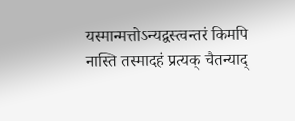यस्मान्मत्तोऽन्यद्वस्त्वन्तरं किमपि नास्ति तस्मादहं प्रत्यक् चैतन्याद्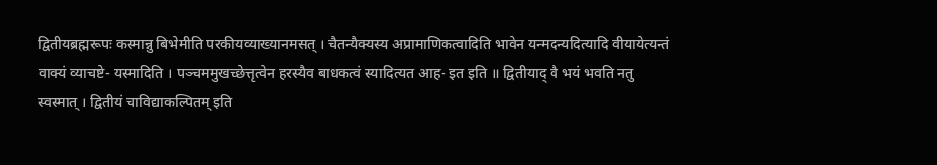द्वितीयब्रह्मरूपः कस्मान्नु बिभेमीति परकीयव्याख्यानमसत् । चैतन्यैक्यस्य अप्रामाणिकत्वादिति भावेन यन्मदन्यदित्यादि वीयायेत्यन्तं वाक्यं व्याचष्टे- यस्मादिति । पञ्चममुखच्छेत्तृत्वेन हरस्यैव बाधकत्वं स्यादित्यत आह- इत इति ॥ द्वितीयाद् वै भयं भवति नतु स्वस्मात् । द्वितीयं चाविद्याकल्पितम् इति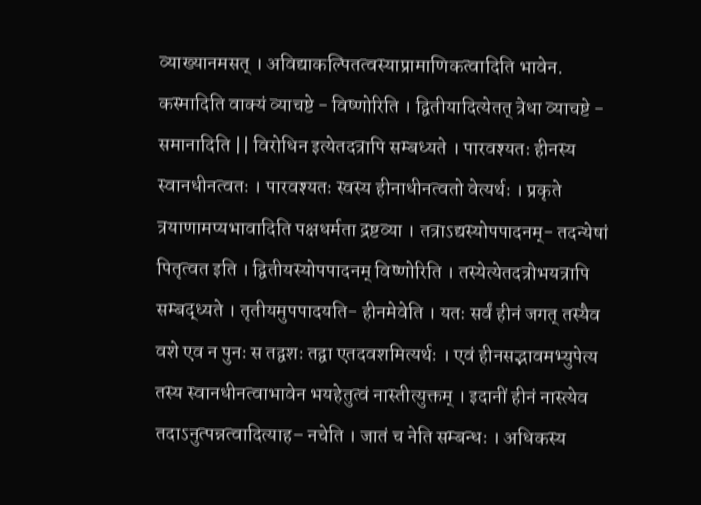व्याख्यानमसत् । अविद्याकल्पितत्वस्याप्रामाणिकत्वादिति भावेन. कस्मादिति वाक्यं व्याचष्टे - विष्णोरिति । द्वितीयादित्येतत् त्रेधा व्याचष्टे - समानादिति || विरोधिन इत्येतदत्रापि सम्बध्यते । पारवश्यतः हीनस्य स्वानधीनत्वतः । पारवश्यतः स्वस्य हीनाधीनत्वतो वेत्यर्थः । प्रकृते त्रयाणामप्यभावादिति पक्षधर्मता द्रष्टव्या । तत्राऽद्यस्योपपादनम्- तदन्येषां पितृत्वत इति । द्वितीयस्योपपादनम् विष्णोरिति । तस्येत्येतदत्रोभयत्रापि सम्बद्ध्यते । तृतीयमुपपादयति- हीनमेवेति । यतः सर्वं हीनं जगत् तस्यैव वशे एव न पुनः स तद्वशः तद्वा एतदवशमित्यर्थः । एवं हीनसद्भावमभ्युपेत्य तस्य स्वानधीनत्वाभावेन भयहेतुत्वं नास्तीत्युक्तम् । इदानीं हीनं नास्त्येव तदाऽनुत्पन्नत्वादित्याह– नचेति । जातं च नेति सम्बन्धः । अधिकस्य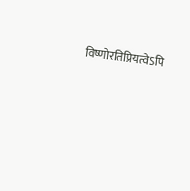विष्णोरतिप्रियत्वेऽपि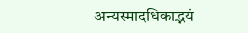अन्यस्मादधिकाद्भयं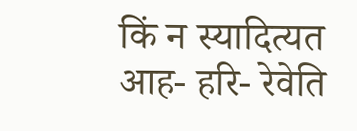किं न स्यादित्यत आह- हरि- रेवेति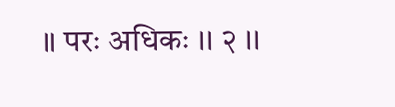॥ परः अधिकः ।। २ ।।